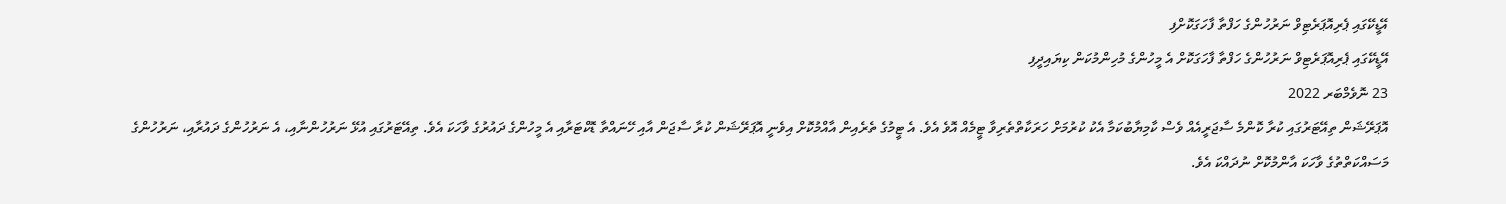އޭޑީކޭގައި ޕެރިއޮޕަރެޓިވް ނަރުހުންގެ ހަފްތާ ފާހަގަކޮށްފި
އޭޑީކޭގައި ޕެރިއޮޕަރެޓިވް ނަރުހުންގެ ހަފްތާ ފާހަގަކޮށް އެ މީހުންގެ މުހިންމުކަން ކިޔައިދީފި
23 ނޮވެމްބަރ 2022
އޮޕަރޭޝަން ތިއޭޓަރުގައި ކުރާ ކޮންމެ ސާޖަރީއެއް ވެސް ކާމިޔާބުކަމާ އެކު ކުރުމަށް ހަރަކާތްތެރިވާ ޓީމެއް އޮވެ އެވެ. އެ ޓީމުގެ ތެރެއިން އާއްމުކޮށް އިވެނީ އޮޕަރޭޝަން ކުރާ ސާޖަން އާއި ހޭނައްތާ ޑޮކްޓަރާއި އެ މީހުންގެ ދައުރުގެ ވާހަކަ އެވެ. ތިއޭޓަރުގައި އުޅޭ ނަރުހުންނާއި، އެ ނަރުހުންގެ ދައުރާއި، ނަރުހުންގެ މަސައްކަތްތުގެ ވާހަކަ އާންމުކޮށް ނުދައްކަ އެވެ.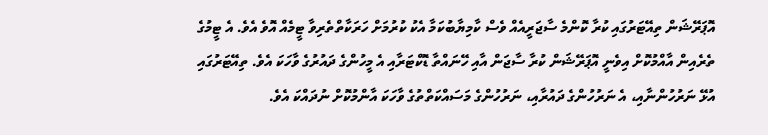އޮޕަރޭޝަން ތިއޭޓަރުގައި ކުރާ ކޮންމެ ސާޖަރީއެއް ވެސް ކާމިޔާބުކަމާ އެކު ކުރުމަށް ހަރަކާތްތެރިވާ ޓީމެއް އޮވެ އެވެ. އެ ޓީމުގެ ތެރެއިން އާއްމުކޮށް އިވެނީ އޮޕަރޭޝަން ކުރާ ސާޖަން އާއި ހޭނައްތާ ޑޮކްޓަރާއި އެ މީހުންގެ ދައުރުގެ ވާހަކަ އެވެ. ތިއޭޓަރުގައި އުޅޭ ނަރުހުންނާއި، އެ ނަރުހުންގެ ދައުރާއި، ނަރުހުންގެ މަސައްކަތްތުގެ ވާހަކަ އާންމުކޮށް ނުދައްކަ އެވެ.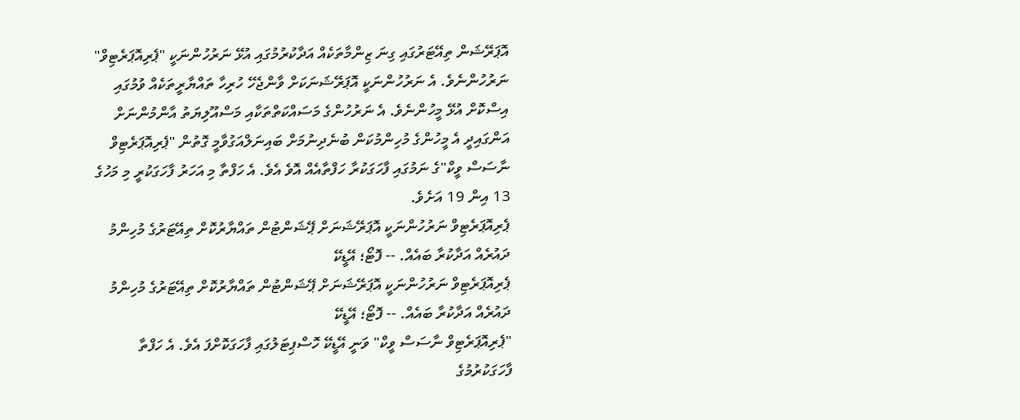އޮޕަރޭޝަން ތިއޭޓަރުގައި ގިނަ ޒިންމާތަކެއް އަދާކުރުމުގައި އުޅޭ ނަރުހުންނަކީ "ޕެރިއޮޕަރެޓިވް" ނަރުހުންނެވެ. އެ ނަރުހުންނަކީ އޮޕަރޭޝަނަކަށް ވާންޖެހޭ ހުރިހާ ތައްޔާރީތަކެއް ވުމުގައި އިސްކޮށް އުޅޭ މީހުންނެވެ. އެ ނަރުހުންގެ މަސައްކަތްތަކާއި މަސްއޫލިޔަތު އާންމުންނަށް އަންގައިދީ އެ މީހުންގެ މުހިންމުކަން ބުނެދިނުމަށް ބައިނަލްއަގުވާމީ ގޮތުން "ޕެރިއޮޕަރެޓިވް ނާސަސް ވީކް"ގެ ނަމުގައި ފާހަގަކުރާ ހަފްތާއެއް އޮވެ އެވެ. އެ ހަފްތާ މި އަހަރު ފާހަގަކުރީ މި މަހުގެ 13 އިން 19 އަށެވެ.
ޕެރިއޮޕަރެޓިވް ނަރުހުންނަކީ އޮޕަރޭޝަނަށް ޕޭޝަންޓުން ތައްޔާރުކޮށް ތިއޭޓަރުގެ މުހިންމު ދައުރެއް އަދާކުރާ ބައެއް. -- ފޮޓޯ؛ އޭޑީކޭ
ޕެރިއޮޕަރެޓިވް ނަރުހުންނަކީ އޮޕަރޭޝަނަށް ޕޭޝަންޓުން ތައްޔާރުކޮށް ތިއޭޓަރުގެ މުހިންމު ދައުރެއް އަދާކުރާ ބައެއް. -- ފޮޓޯ؛ އޭޑީކޭ
"ޕެރިއޮޕަރެޓިވް ނާސަސް ވީކް" ވަނީ އޭޑީކޭ ހޮސްޕިޓަލުގައި ފާހަގަކޮށްފަ އެވެ. އެ ހަފްތާ ފާހަގަކުރުމުގެ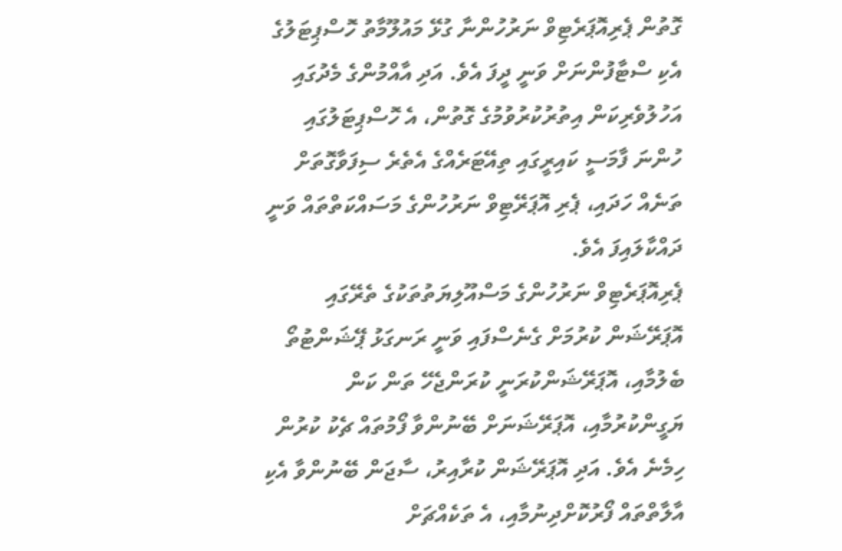ގޮތުން ޕެރިއޮޕަރެޓިވް ނަރުހުންނާ ގުޅޭ މައުލޫމާތު ހޮސްޕިޓަލުގެ އެކި ސްޓާފުންނަށް ވަނީ ދީފަ އެވެ. އަދި އާއްމުންގެ މެދުގައި އަހުލުވެރިކަން އިތުރުކުރުވުމުގެ ގޮތުން، އެ ހޮސްޕިޓަލުގައި ހުންނަ ފާމަސީ ކައިރީގައި ތިއޭޓަރެއްގެ އެތެރެ ސިފަވާގޮތަށް ތަނެއް ހަދައި، ޕެރި އޮޕަރޭޓިވް ނަރުހުންގެ މަސައްކަތްތައް ވަނީ ދައްކާލައިފަ އެވެ.
ޕެރިއޮޕަރެޓިވް ނަރުހުންގެ މަސްއޫލިޔަތުތަކުގެ ތެރޭގައި އޮޕަރޭޝަން ކުރުމަށް ގެނެސްފައި ވަނީ ރަނގަޅު ޕޭޝަންޓުތޯ ބެލުމާއި، އޮޕަރޭޝަންކުރަނީ ކުރަންޖެހޭ ތަން ކަން ޔަގީންކުރުމާއި، އޮޕަރޭޝަނަށް ބޭނުންވާ ފޯމުތައް ޗެކު ކުރުން ހިމެނެ އެވެ. އަދި އޮޕަރޭޝަން ކުރާއިރު، ސާޖަން ބޭނުންވާ އެކި އާލާތްތައް ފޯރުކޮށްދިނުމާއި، އެ ތަކެއްޗަށް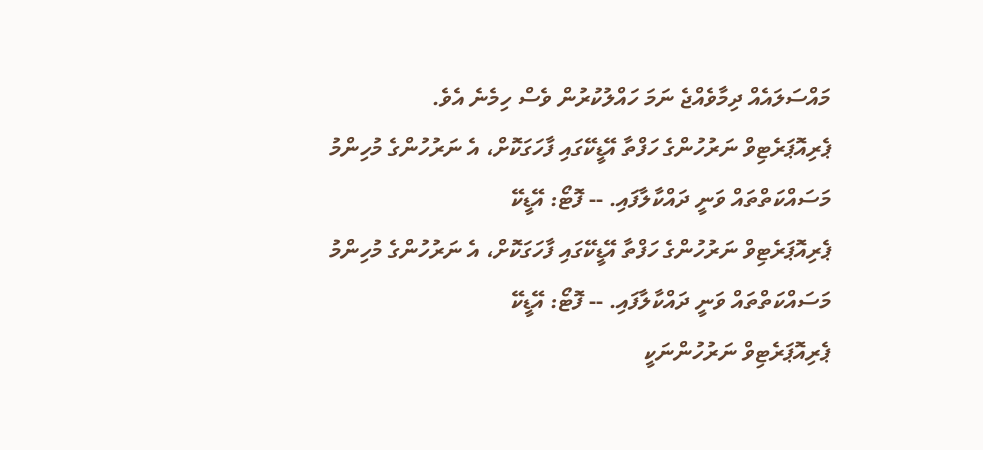މައްސަލައެއް ދިމާވެއްޖެ ނަމަ ހައްލުކުރުން ވެސް ހިމެނެ އެވެ.
ޕެރިއޮޕަރެޓިވް ނަރުހުންގެ ހަފްތާ އޭޑީކޭގައި ފާހަގަކޮށް، އެ ނަރުހުންގެ މުހިންމު މަސައްކަތްތައް ވަނީ ދައްކާލާފައި. -- ފޮޓޯ: އޭޑީކޭ
ޕެރިއޮޕަރެޓިވް ނަރުހުންގެ ހަފްތާ އޭޑީކޭގައި ފާހަގަކޮށް، އެ ނަރުހުންގެ މުހިންމު މަސައްކަތްތައް ވަނީ ދައްކާލާފައި. -- ފޮޓޯ: އޭޑީކޭ
ޕެރިއޮޕަރެޓިވް ނަރުހުންނަކީ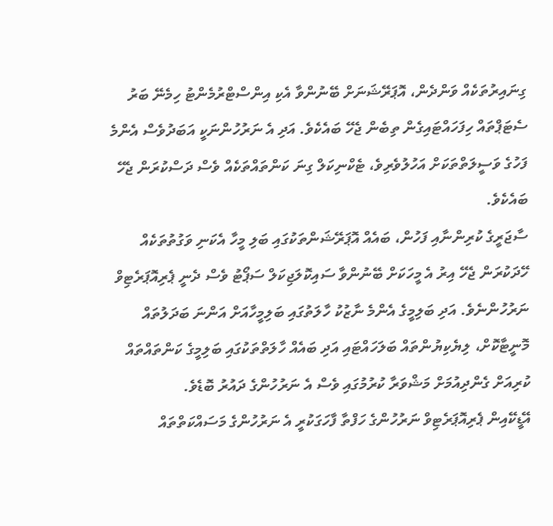ގިނައިރުތަކެއް ވަންދެން، އޮޕަރޭޝަނަށް ބޭނުންވާ އެކި އިންސްޓްރުމެންޓު ހިމެނޭ ބަރު ސެޓަޕްތައް ހިފަހައްޓައިގެން ތިބެން ޖެހޭ ބައެކެވެ. އަދި އެ ނަރުހުންނަކީ އަބަދުވެސް އެންމެ ފަހުގެ ވަސީލަތްތަކަށް އަހުލުވެރިވެ، ޓެކްނިކަލް ގިނަ ކަންތައްތަކެއް ވެސް ދަސްކުރަން ޖެހޭ ބައެކެވެ.
ސާޖަރީގެ ކުރިންނާއި ފަހުން، ބައެއް އޮޕަރޭޝަންތަކުގައި ބަލި މީހާ އެކަނި ވަގުތުތަކެއް ހޭދަކުރަން ޖެހޭ އިރު އެ މީހަކަށް ބޭނުންވާ ސައިކޮލަޖިކަލް ސަޕޯޓު ވެސް ދެނީ ޕެރިއޮޕަރެޓިވް ނަރުހުންނެވެ. އަދި ބަލިމީގެ އެންމެ ނާޒުކު ހާލަތުގައި ބަލިމީހާއަށް އަންނަ ބަދަލުތައް މޮނީޓާކޮށް، ލިޔެކިޔުންތައް ބަލަހައްޓައި އަދި ބައެއް ހާލަތްތަކުގައި ބަލިމީގެ ކަންތައްތައް ކުރިއަށް ގެންދިއުމަށް މަޝްވަރާ ކުރުމުގައި ވެސް އެ ނަރުހުންގެ ދައުރު ބޮޑެވެ.
އޭޑީކޭއިން ޕެރިއޮޕަރެޓިވް ނަރުހުންގެ ހަފްތާ ފާހަގަކުރީ އެ ނަރުހުންގެ މަސައްކަތްތައް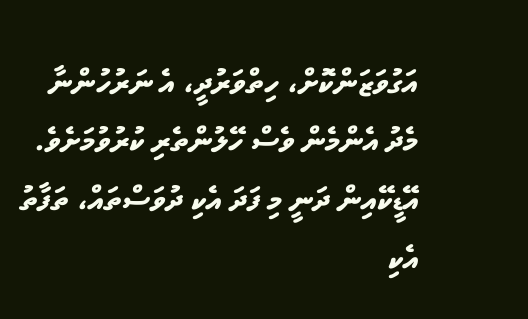އަގުވަޒަންކޮށް، ހިތްވަރުދީ، އެ ނަރުހުންނާ މެދު އެންމެން ވެސް ހޭލުންތެރި ކުރުވުމަށެވެ. އޭޑީކޭއިން ދަނީ މި ފަދަ އެކި ދުވަސްތައް، ތަފާތު އެކި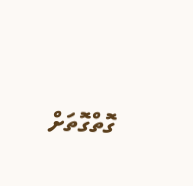ގޮތްގޮތަށް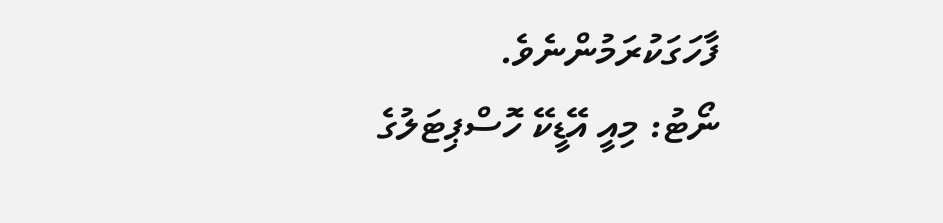ފާހަގަކުރަމުންނެވެ.
ނޯޓު: މިއީ އޭޑީކޭ ހޮސްޕިޓަލުގެ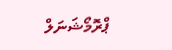ޕްރޮމޯޝަނަލް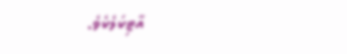އާޓިކަލެކެވެ.